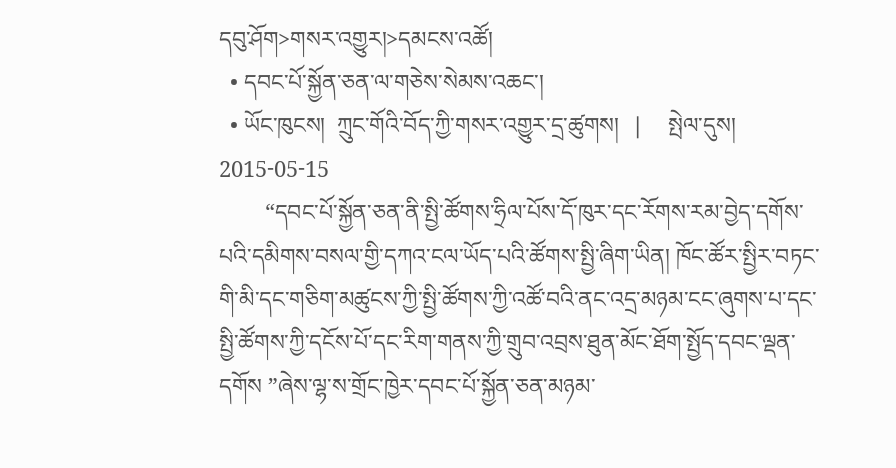དབུ་ཤོག>གསར་འགྱུར།>དམངས་འཚོ།
  • དབང་པོ་སྐྱོན་ཅན་ལ་གཅེས་སེམས་འཆང་།
  • ཡོང་ཁུངས།  ཀྲུང་གོའི་བོད་ཀྱི་གསར་འགྱུར་དྲ་ཚུགས།   |     སྤེལ་དུས།  2015-05-15
        “དབང་པོ་སྐྱོན་ཅན་ནི་སྤྱི་ཚོགས་ཧྲིལ་པོས་དོ་ཁུར་དང་རོགས་རམ་བྱེད་དགོས་པའི་དམིགས་བསལ་གྱི་དཀའ་ངལ་ཡོད་པའི་ཚོགས་སྤྱི་ཞིག་ཡིན། ཁོང་ཚོར་སྤྱིར་བཏང་གི་མི་དང་གཅིག་མཚུངས་ཀྱི་སྤྱི་ཚོགས་ཀྱི་འཚོ་བའི་ནང་འདྲ་མཉམ་ངང་ཞུགས་པ་དང་སྤྱི་ཚོགས་ཀྱི་དངོས་པོ་དང་རིག་གནས་ཀྱི་གྲུབ་འབྲས་ཐུན་མོང་ཐོག་སྤྱོད་དབང་ལྡན་དགོས ”ཞེས་ལྷ་ས་གྲོང་ཁྱེར་དབང་པོ་སྐྱོན་ཅན་མཉམ་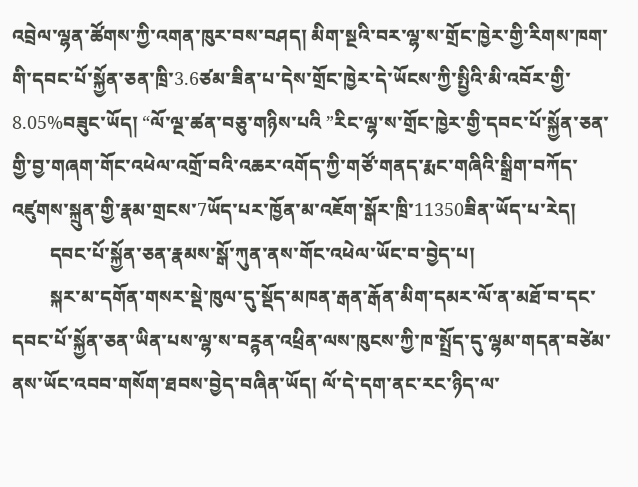འབྲེལ་ལྷན་ཚོགས་ཀྱི་འགན་ཁུར་བས་བཤད། མིག་སྔའི་བར་ལྷ་ས་གྲོང་ཁྱེར་གྱི་རིགས་ཁག་གི་དབང་པོ་སྐྱོན་ཅན་ཁྲི་3.6ཙམ་ཟིན་པ་དེས་གྲོང་ཁྱེར་དེ་ཡོངས་ཀྱི་སྤྱིའི་མི་འབོར་གྱི་8.05%བཟུང་ཡོད། “ལོ་ལྔ་ཚན་བཅུ་གཉིས་པའི ”རིང་ལྷ་ས་གྲོང་ཁྱེར་གྱི་དབང་པོ་སྐྱོན་ཅན་གྱི་བྱ་གཞག་གོང་འཕེལ་འགྲོ་བའི་འཆར་འགོད་ཀྱི་གཙོ་གནད་རྨང་གཞིའི་སྒྲིག་བཀོད་འཛུགས་སྐྲུན་གྱི་རྣམ་གྲངས་7ཡོད་པར་ཁྱོན་མ་འཇོག་སྒོར་ཁྲི་11350ཟིན་ཡོད་པ་རེད།
        དབང་པོ་སྐྱོན་ཅན་རྣམས་སྒོ་ཀུན་ནས་གོང་འཕེལ་ཡོང་བ་བྱེད་པ།
        སྐར་མ་དགོན་གསར་སྡེ་ཁུལ་དུ་སྡོད་མཁན་རྒན་རྒོན་མིག་དམར་ལོ་ན་མཐོ་བ་དང་དབང་པོ་སྐྱོན་ཅན་ཡིན་པས་ལྷ་ས་བཪྙན་འཕྲིན་ལས་ཁུངས་ཀྱི་ཁ་སྤྲོད་དུ་ལྷམ་གདན་བཙེམ་ནས་ཡོང་འབབ་གསོག་ཐབས་བྱེད་བཞིན་ཡོད། ལོ་དེ་དག་ནང་རང་ཉིད་ལ་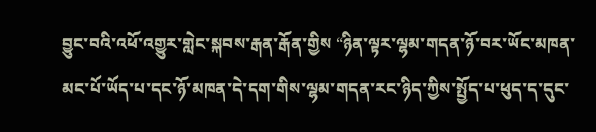བྱུང་བའི་འཕོ་འགྱུར་གླེང་སྐབས་རྒན་རྒོན་གྱིས “ཉིན་ལྟར་ལྷམ་གདན་ཉོ་བར་ཡོང་མཁན་མང་པོ་ཡོད་པ་དང་ཉོ་མཁན་དེ་དག་གིས་ལྷམ་གདན་རང་ཉིད་ཀྱིས་སྤྱོད་པ་ཕུད་ད་དུང་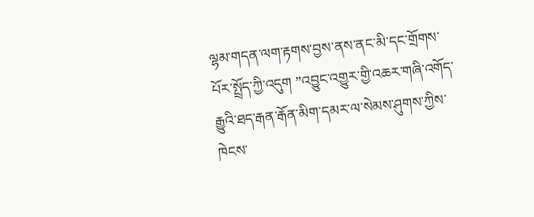ལྷམ་གདན་ལག་རྟགས་བྱས་ནས་ནང་མི་དང་གྲོགས་པོར་སྤྲོད་ཀྱི་འདུག ”འབྱུང་འགྱུར་གྱི་འཆར་གཞི་འགོད་རྒྱུའི་ཐད་རྒན་རྒོན་མིག་དམར་ལ་སེམས་ཤུགས་ཀྱིས་ཁེངས་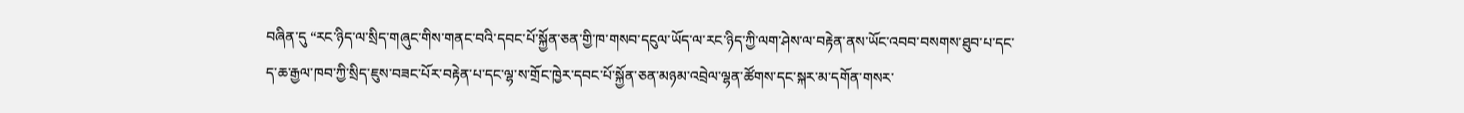བཞིན་དུ “རང་ཉིད་ལ་སྲིད་གཞུང་གིས་གནང་བའི་དབང་པོ་སྐྱོན་ཅན་གྱི་ཁ་གསབ་དངུལ་ཡོད་ལ་རང་ཉིད་ཀྱི་ལག་ཤེས་ལ་བརྟེན་ནས་ཡོང་འབབ་བསགས་ཐུབ་པ་དང་ད་ཆ་རྒྱལ་ཁབ་ཀྱི་སྲིད་ཇུས་བཟང་པོར་བརྟེན་པ་དང་ལྷ་ས་གྲོང་ཁྱེར་དབང་པོ་སྐྱོན་ཅན་མཉམ་འབྲེལ་ལྷན་ཚོགས་དང་སྐར་མ་དགོན་གསར་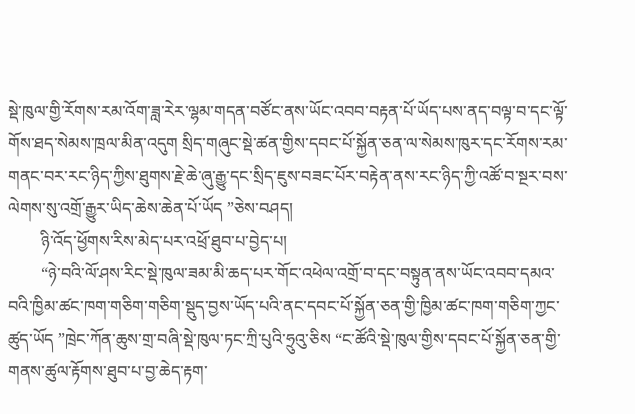སྡེ་ཁུལ་གྱི་རོགས་རམ་འོག་ཟླ་རེར་ལྷམ་གདན་བཙོང་ནས་ཡོང་འབབ་བརྟན་པོ་ཡོད་པས་ནད་བལྟ་བ་དང་ལྟོ་གོས་ཐད་སེམས་ཁྲལ་མིན་འདུག སྲིད་གཞུང་སྡེ་ཚན་གྱིས་དབང་པོ་སྐྱོན་ཅན་ལ་སེམས་ཁུར་དང་རོགས་རམ་གནང་བར་རང་ཉིད་ཀྱིས་ཐུགས་རྗེ་ཆེ་ཞུ་རྒྱུ་དང་སྲིད་ཇུས་བཟང་པོར་བརྟེན་ནས་རང་ཉིད་ཀྱི་འཚོ་བ་སྔར་བས་ལེགས་སུ་འགྲོ་རྒྱུར་ཡིད་ཆེས་ཆེན་པོ་ཡོད ”ཅེས་བཤད།
        ཉི་འོད་ཕྱོགས་རིས་མེད་པར་འཕྲོ་ཐུབ་པ་བྱེད་པ།
        “ཉེ་བའི་ལོ་ཤས་རིང་སྡེ་ཁུལ་ཟམ་མི་ཆད་པར་གོང་འཕེལ་འགྲོ་བ་དང་བསྟུན་ནས་ཡོང་འབབ་དམའ་བའི་ཁྱིམ་ཚང་ཁག་གཅིག་གཅིག་སྡུད་བྱས་ཡོད་པའི་ནང་དབང་པོ་སྐྱོན་ཅན་གྱི་ཁྱིམ་ཚང་ཁག་གཅིག་ཀྱང་ཚུད་ཡོད ”ཁྲེང་ཀོན་ཆུས་གྲ་བཞི་སྡེ་ཁུལ་ཏང་ཀྲི་པུའི་ཧྲུའུ་ཅིས “ང་ཚོའི་སྡེ་ཁུལ་གྱིས་དབང་པོ་སྐྱོན་ཅན་གྱི་གནས་ཚུལ་རྟོགས་ཐུབ་པ་བྱ་ཆེད་རྟག་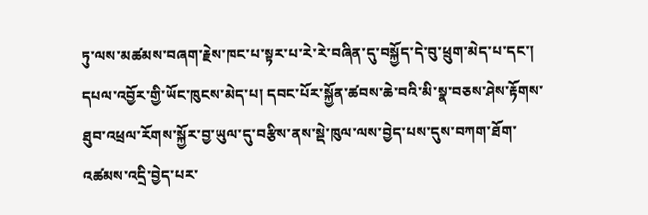ཏུ་ལས་མཚམས་བཞག་རྗེས་ཁང་པ་སྟར་པ་རེ་རེ་བཞིན་དུ་བསྐྱོད་དེ་བུ་ཕྲུག་མེད་པ་དང་། དཔལ་འབྱོར་གྱི་ཡོང་ཁུངས་མེད་པ། དབང་པོར་སྐྱོན་ཚབས་ཆེ་བའི་མི་སྣ་བཅས་ཤེས་རྟོགས་ཐུབ་འཕྲལ་རོགས་སྐྱོར་བྱ་ཡུལ་དུ་བརྩིས་ནས་སྡེ་ཁུལ་ལས་བྱེད་པས་དུས་བཀག་ཐོག་འཚམས་འདྲི་བྱེད་པར་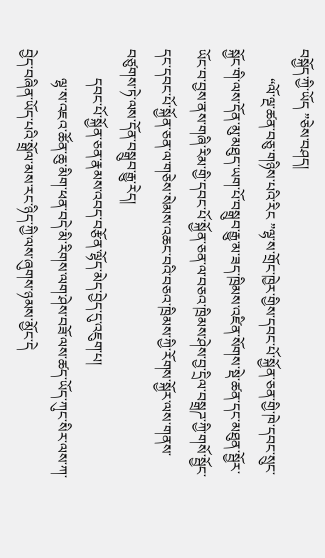བསྐྱོད་ཀྱི་ཡོད ”ཅེས་བཤད།
        “ལོ་ལྔ་ཚན་བཅུ་གཉིས་པའི་རིང ”ལྷ་ས་གྲོང་ཁྱེར་གྱིས་དབང་པོ་སྐྱོན་ཅན་གྱི་ཁེ་དབང་སྲུང་སྐྱོང་གི་ལས་དོན་མུ་མཐུད་ཡག་པོ་བསྒྲུབ་རྒྱུ་མ་ཟད་ཁྲིམས་འཛིན་སོགས་སྡེ་ཚན་དང་མཐུན་སྦྱོར་ཡོང་བ་བྱས་ནས་གཞི་རིམ་གྱི་དབང་པོ་སྐྱོན་ཅན་ལ་བཅའ་ཁྲིམས་ཤེས་བྱ་དྲིལ་བསྒྲཌ་ཀྱི་གསོ་སྦྱོང་དང་དབང་པོ་སྐྱོན་ཅན་ལ་གཅེས་སེམས་འཆང་བའི་བཅའ་ཁྲིམས་ཀྱི་རོགས་སྐྱོར་ལས་གནས་བཙུགས་ཏེ་ལས་དོན་བསྒྲུབ་རྒྱུ་རེད།
        དབང་པོ་སྐྱོན་ཅན་རྣམས་འབད་བརྩོན་ལྷོད་མེད་བྱེད་དུ་འཇུག་པ།
        ལྷ་ས་འཇའ་ཚོན་ཆུ་མིག་ཕན་བདེ་མི་རིགས་ལག་ཤེས་བཟོ་ལས་ཚད་ཡོད་ཀུང་སིར་ལས་ཀ་བྱེད་བཞིན་ཡོད་པའི་སྒྲོལ་མས་རང་ཉིད་ཀྱི་ལས་ཞུགས་ཉམས་མྱོང་དེ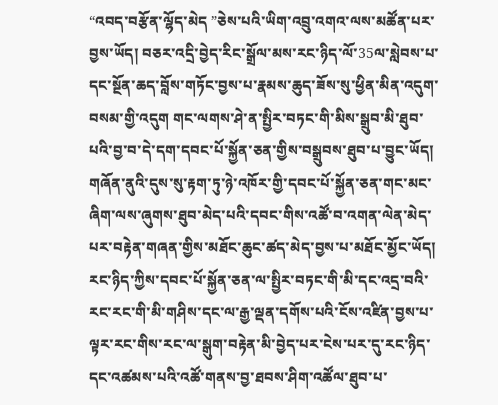“འབད་བརྩོན་ལྷོད་མེད ”ཅེས་པའི་ཡིག་འབྲུ་འགའ་ལས་མཚོན་པར་བྱས་ཡོད། བཅར་འདྲི་བྱེད་རིང་སྒྲོལ་མས་རང་ཉིད་ལོ་35ལ་སླེབས་པ་དང་སྔོན་ཆད་བློས་གཏོང་བྱས་པ་རྣམས་ཆུད་ཟོས་སུ་ཕྱིན་མིན་འདུག་བསམ་གྱི་འདུག གང་ལགས་ཤེ་ན་སྤྱིར་བཏང་གི་མིས་སྒྲུབ་མི་ཐུབ་པའི་བྱ་བ་དེ་དག་དབང་པོ་སྐྱོན་ཅན་གྱིས་བསྒྲུབས་ཐུབ་པ་བྱུང་ཡོད། གཞོན་ནུའི་དུས་སུ་རྟག་ཏུ་ཉེ་འཁོར་གྱི་དབང་པོ་སྐྱོན་ཅན་གང་མང་ཞིག་ལས་ཞུགས་ཐུབ་མེད་པའི་དབང་གིས་འཚོ་བ་འགན་ལེན་མེད་པར་བརྟེན་གཞན་གྱིས་མཐོང་ཆུང་ཚད་མེད་བྱས་པ་མཐོང་མྱོང་ཡོད། རང་ཉིད་ཀྱིས་དབང་པོ་སྐྱོན་ཅན་ལ་སྤྱིར་བཏང་གི་མི་དང་འདྲ་བའི་རང་རང་གི་མི་གཤིས་དང་ལ་རྒྱ་ལྡན་དགོས་པའི་ངོས་འཛིན་བྱས་པ་ལྟར་རང་གིས་རང་ལ་སྒུག་བརྟེན་མི་བྱེད་པར་ངེས་པར་དུ་རང་ཉིད་དང་འཚམས་པའི་འཚོ་གནས་བྱ་ཐབས་ཤིག་འཚོལ་ཐུབ་པ་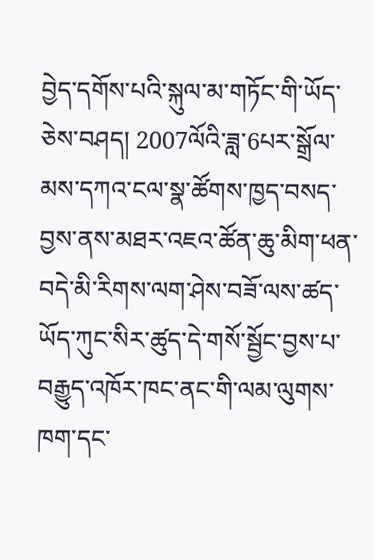བྱེད་དགོས་པའི་སྐུལ་མ་གཏོང་གི་ཡོད་ཅེས་བཤད། 2007ལོའི་ཟླ་6པར་སྒྲོལ་མས་དཀའ་ངལ་སྣ་ཚོགས་ཁྱད་བསད་བྱས་ནས་མཐར་འཇའ་ཚོན་ཆུ་མིག་ཕན་བདེ་མི་རིགས་ལག་ཤེས་བཟོ་ལས་ཚད་ཡོད་ཀུང་སིར་ཚུད་དེ་གསོ་སྦྱོང་བྱས་པ་བརྒྱུད་འཁོར་ཁང་ནང་གི་ལམ་ལུགས་ཁག་དང་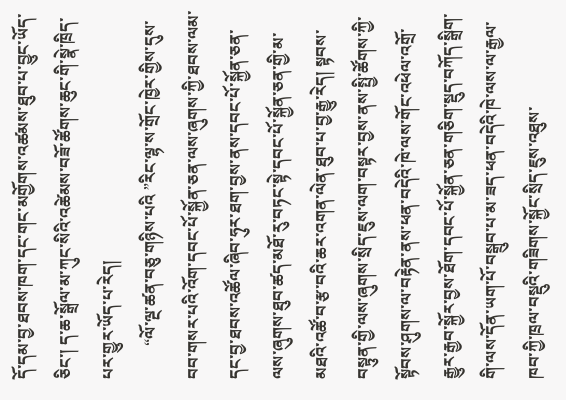དོ་དམ་བྱ་ཐབས་ཁག་དང་གང་མགྱོགས་འཚམས་ཐུབ་པ་བྱུང་ཡོད་ཅིང་། ད་ཆ་སྒྲོལ་མ་ཀུང་སིའི་འཚེམས་བཟོ་ཚོགས་ཆུང་གི་སྣེ་ཁྲིད་པར་གྱུར་ཡོད་པ་རེད།
        “ལོ་ལྔ་ཚན་བཅུ་གཉིས་པའི ”རིང་ལྷ་ས་གྲོང་ཁྱེར་གྱིས་དུས་བབ་གསར་པའི་འོག་དབང་པོ་སྐྱོན་ཅན་ལས་ཞུགས་ཀྱི་ཐབས་ལམ་དང་བྱ་ཐབས་འཚོལ་ཞིབ་ཧུར་ཐག་བྱས་ནས་དབང་པོ་སྐྱོན་ཅན་ལས་ཞུགས་ཐུབ་ཚད་མཐོ་རུ་བཏང་སྟེ་དབང་པོ་སྐྱོན་ཅན་གྱི་མ་མཐའི་འཚོ་བ་རྩ་བའི་ཆར་འགན་ལེན་ཐུབ་པ་བྱ་རྒྱུ་རེད། སྟབས་བསྟུན་གྱི་ལས་ཞུགས་སྲིད་ཇུས་ལག་བསྟར་བྱས་ནས་སྤྱི་ཚོགས་ཀྱི་སྟོབས་ཤུགས་ལ་བརྟེན་ནས་ཕན་བདེའི་ཁེ་ལས་གོང་འཕེལ་འགྲོ་རྒྱུར་རྒྱབ་སྐྱོར་བྱས་ཐོག་དབང་པོ་སྐྱོན་ཅན་གཅིག་སྡུད་བཀོད་སྒྲིག་གི་ལས་དོན་ཡག་པོ་བསྒྲུབ་པ་མ་ཟད་ཕན་བདེའི་ཁེ་ལས་ལ་རྒྱལ་ཁབ་ཀྱི་ཁྲལ་བསྡུའི་གཟིགས་སྐྱོང་སྲིད་ཇུས་འཐུས་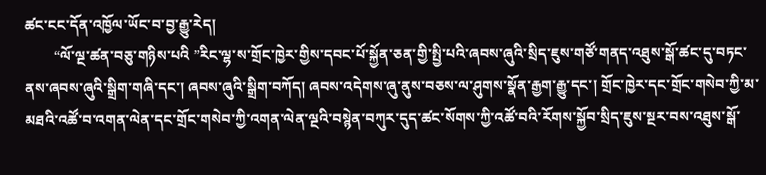ཚང་ངང་དོན་འཁྱོལ་ཡོང་བ་བྱ་རྒྱུ་རེད།
        “ལོ་ལྔ་ཚན་བཅུ་གཉིས་པའི ”རིང་ལྷ་ས་གྲོང་ཁྱེར་གྱིས་དབང་པོ་སྐྱོན་ཅན་གྱི་སྤྱི་པའི་ཞབས་ཞུའི་སྲིད་ཇུས་གཙོ་གནད་འཐུས་སྒོ་ཚང་དུ་བཏང་ནས་ཞབས་ཞུའི་སྒྲིག་གཞི་དང་། ཞབས་ཞུའི་སྒྲིག་བཀོད། ཞབས་འདེགས་ཞུ་ནུས་བཅས་ལ་ཤུགས་སྣོན་རྒྱག་རྒྱུ་དང་། གྲོང་ཁྱེར་དང་གྲོང་གསེབ་ཀྱི་མ་མཐའི་འཚོ་བ་འགན་ལེན་དང་གྲོང་གསེབ་ཀྱི་འགན་ལེན་ལྔའི་བསྙེན་བཀུར་དུད་ཚང་སོགས་ཀྱི་འཚོ་བའི་རོགས་སྐྱོབ་སྲིད་ཇུས་སྔར་བས་འཐུས་སྒོ་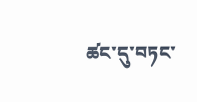ཚང་དུ་བཏང་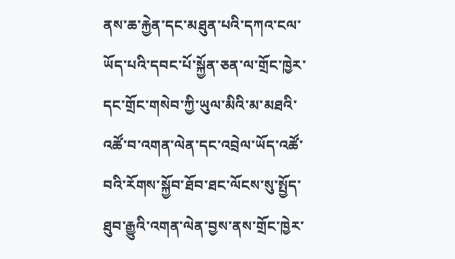ནས་ཆ་རྐྱེན་དང་མཐུན་པའི་དཀའ་ངལ་ཡོད་པའི་དབང་པོ་སྐྱོན་ཅན་ལ་གྲོང་ཁྱེར་དང་གྲོང་གསེབ་ཀྱི་ཡུལ་མིའི་མ་མཐའི་འཚོ་བ་འགན་ལེན་དང་འབྲེལ་ཡོད་འཚོ་བའི་རོགས་སྐྱོབ་ཐོབ་ཐང་ལོངས་སུ་སྤྱོད་ཐུབ་རྒྱུའི་འགན་ལེན་བྱས་ནས་གྲོང་ཁྱེར་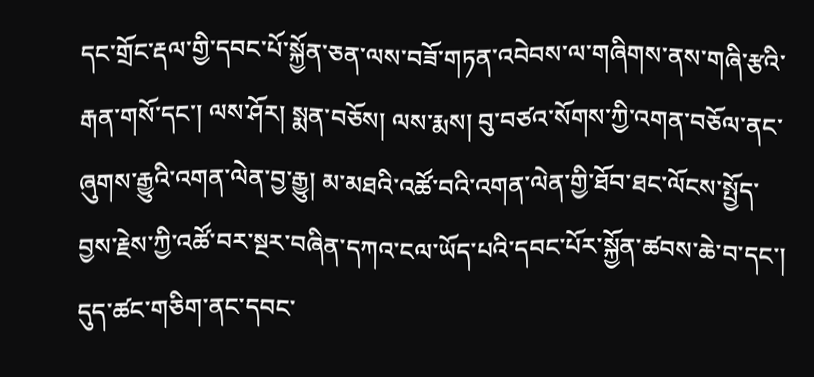དང་གྲོང་རྡལ་གྱི་དབང་པོ་སྐྱོན་ཅན་ལས་བཟོ་གཏན་འབེབས་ལ་གཞིགས་ནས་གཞི་རྩའི་རྒན་གསོ་དང་། ལས་ཤོར། སྨན་བཅོས། ལས་རྨས། བུ་བཙའ་སོགས་ཀྱི་འགན་བཅོལ་ནང་ཞུགས་རྒྱུའི་འགན་ལེན་བྱ་རྒྱུ། མ་མཐའི་འཚོ་བའི་འགན་ལེན་གྱི་ཐོབ་ཐང་ལོངས་སྤྱོད་བྱས་རྗེས་ཀྱི་འཚོ་བར་སྔར་བཞིན་དཀའ་ངལ་ཡོད་པའི་དབང་པོར་སྐྱོན་ཚབས་ཆེ་བ་དང་། དུད་ཚང་གཅིག་ནང་དབང་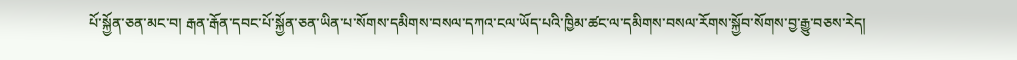པོ་སྐྱོན་ཅན་མང་བ། རྒན་རྒོན་དབང་པོ་སྐྱོན་ཅན་ཡིན་པ་སོགས་དམིགས་བསལ་དཀའ་ངལ་ཡོད་པའི་ཁྱིམ་ཚང་ལ་དམིགས་བསལ་རོགས་སྐྱོབ་སོགས་བྱ་རྒྱུ་བཅས་རེད།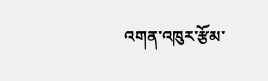འགན་འཁུར་རྩོམ་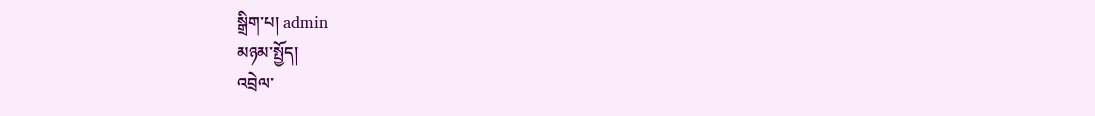སྒྲིག་པ། admin
མཉམ་སྤྱོད།
འབྲེལ་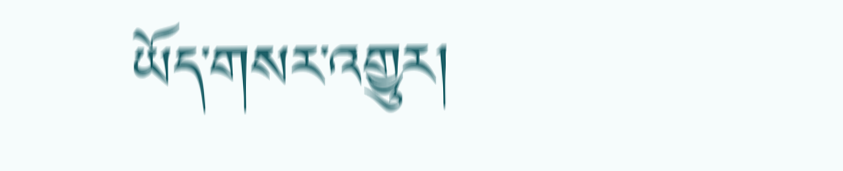ཡོད་གསར་འགྱུར།